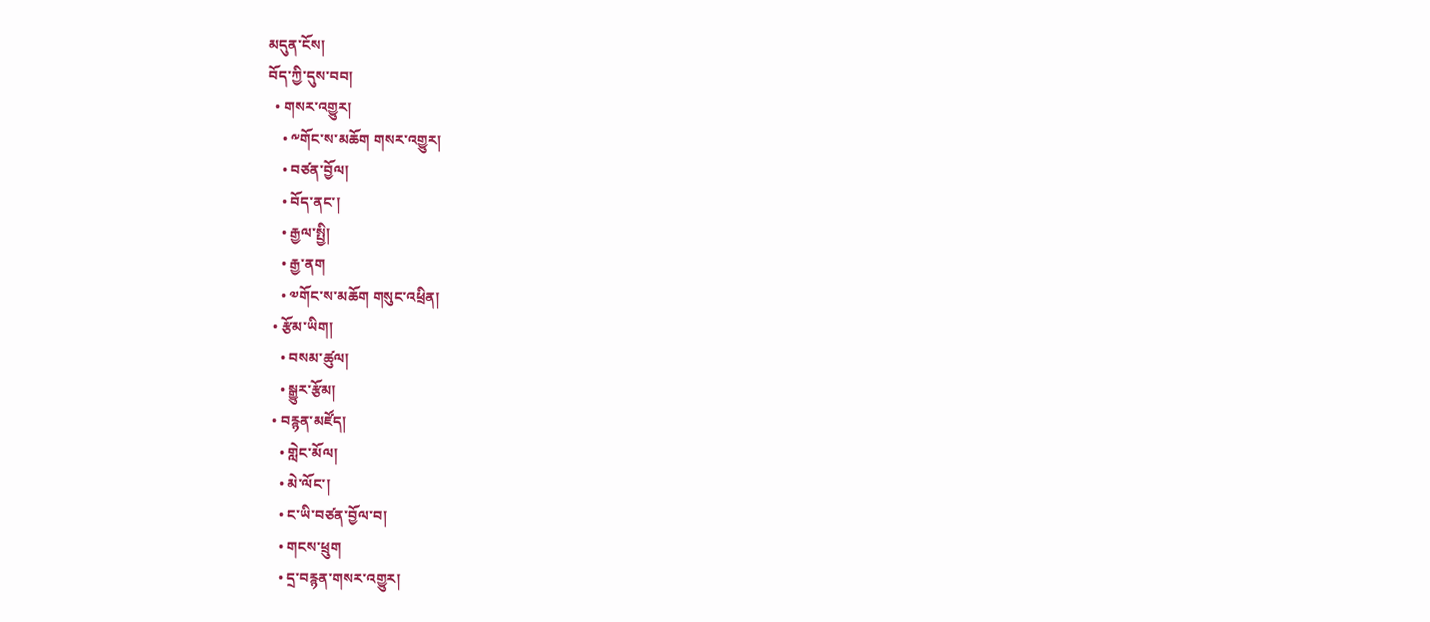མདུན་ངོས།
བོད་ཀྱི་དུས་བབ།
  • གསར་འགྱུར།
    • ༸གོང་ས་མཆོག གསར་འགྱུར།
    • བཙན་བྱོལ།
    • བོད་ནང་།
    • རྒྱལ་སྤྱི།
    • རྒྱ་ནག
    • ༧གོང་ས་མཆོག གསུང་འཕྲིན།
  • རྩོམ་ཡིག།
    • བསམ་ཚུལ།
    • སྒྱུར་རྩོམ།
  • བརྙན་མཛོད།
    • གླེང་མོལ།
    • མེ་ལོང་།
    • ང་ཡི་བཙན་བྱོལ་བ།
    • གངས་ཕྲུག
    • དྲ་བརྙན་གསར་འགྱུར།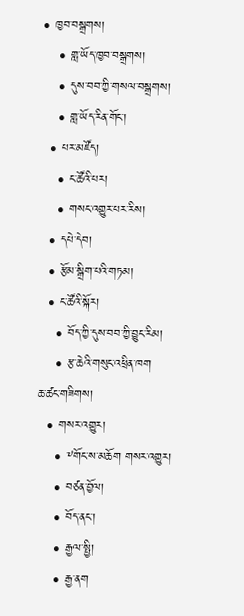• ཁྱབ་བསྒྲགས།
    • གླ་ཡོད་ཁྱབ་བསྒྲགས།
    • དུས་བབ་ཀྱི་གསལ་བསྒྲགས།
    • གླ་ཡོད་རིན་གོང་།
  • པར་མཛོད།
    • ང་ཚོའི་པར།
    • གསང་འགྱུར་པར་རིས།
  • དཔེ་དེབ།
  • རྩོམ་སྒྲིག་པའི་གཏམ།
  • ང་ཚོའི་སྐོར།
    • བོད་ཀྱི་དུས་བབ་ཀྱི་བྱུང་རིམ།
    • རྩ་ཆེའི་གསུང་འཕྲིན་ཁག
ཆ་ཚང་གཟིགས།
  • གསར་འགྱུར།
    • ༸གོང་ས་མཆོག གསར་འགྱུར།
    • བཙན་བྱོལ།
    • བོད་ནང་།
    • རྒྱལ་སྤྱི།
    • རྒྱ་ནག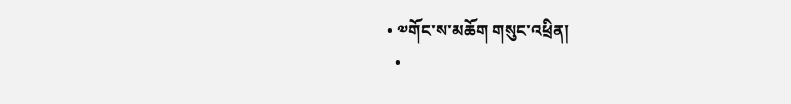• ༧གོང་ས་མཆོག གསུང་འཕྲིན།
  •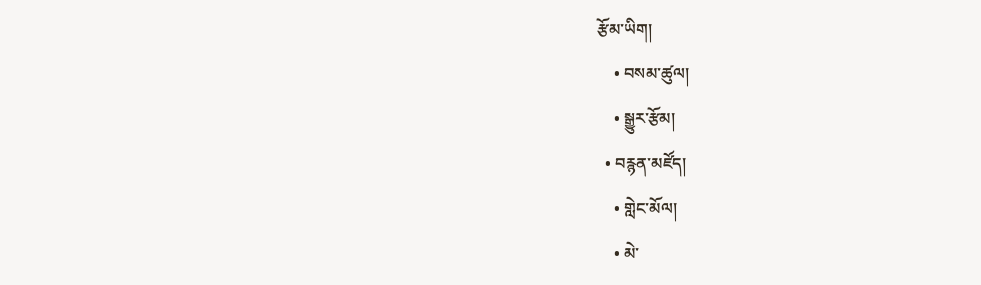རྩོམ་ཡིག།
    • བསམ་ཚུལ།
    • སྒྱུར་རྩོམ།
  • བརྙན་མཛོད།
    • གླེང་མོལ།
    • མེ་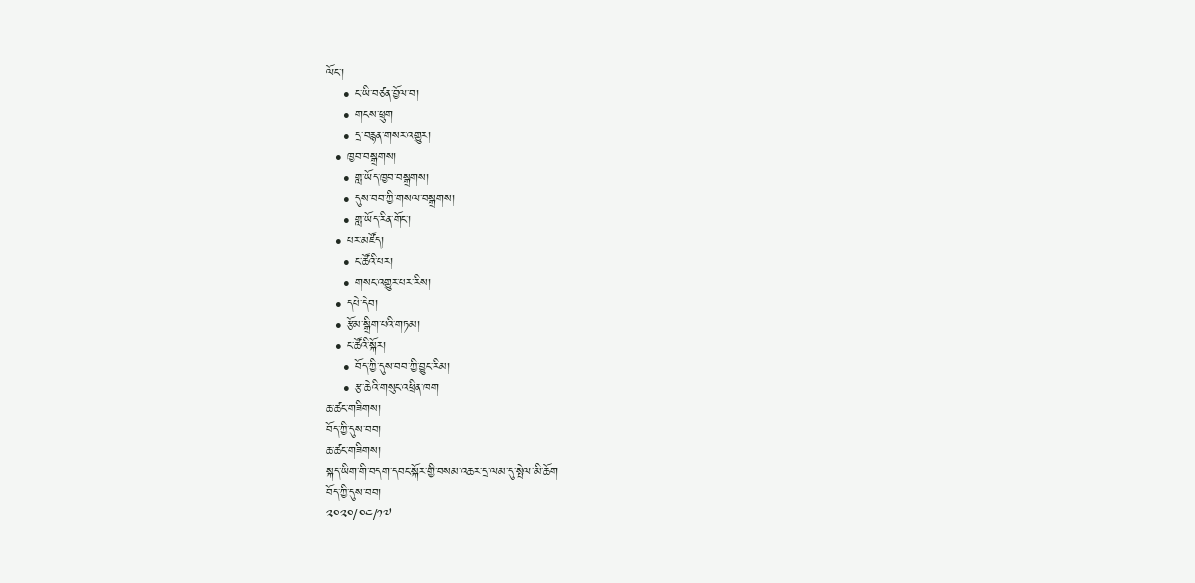ལོང་།
    • ང་ཡི་བཙན་བྱོལ་བ།
    • གངས་ཕྲུག
    • དྲ་བརྙན་གསར་འགྱུར།
  • ཁྱབ་བསྒྲགས།
    • གླ་ཡོད་ཁྱབ་བསྒྲགས།
    • དུས་བབ་ཀྱི་གསལ་བསྒྲགས།
    • གླ་ཡོད་རིན་གོང་།
  • པར་མཛོད།
    • ང་ཚོའི་པར།
    • གསང་འགྱུར་པར་རིས།
  • དཔེ་དེབ།
  • རྩོམ་སྒྲིག་པའི་གཏམ།
  • ང་ཚོའི་སྐོར།
    • བོད་ཀྱི་དུས་བབ་ཀྱི་བྱུང་རིམ།
    • རྩ་ཆེའི་གསུང་འཕྲིན་ཁག
ཆ་ཚང་གཟིགས།
བོད་ཀྱི་དུས་བབ།
ཆ་ཚང་གཟིགས།
སྐད་ཡིག་གི་བདག་དབང་སྐོར་གྱི་བསམ་འཆར་དྲ་ལམ་དུ་སྤེལ་མི་ཆོག
བོད་ཀྱི་དུས་བབ།
༢༠༢༠/༠༤/༡༧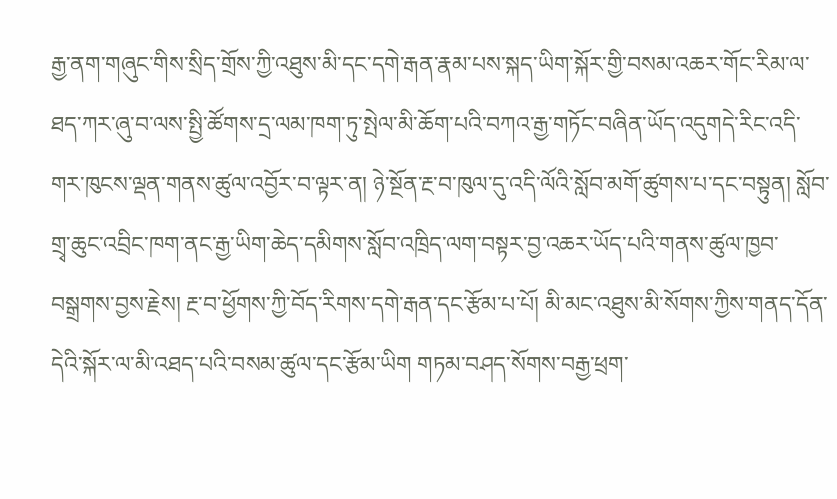རྒྱ་ནག་གཞུང་གིས་སྲིད་གྲོས་ཀྱི་འཐུས་མི་དང་དགེ་རྒན་རྣམ་པས་སྐད་ཡིག་སྐོར་གྱི་བསམ་འཆར་གོང་རིམ་ལ་ཐད་ཀར་ཞུ་བ་ལས་སྤྱི་ཚོགས་དྲ་ལམ་ཁག་ཏུ་སྤེལ་མི་ཆོག་པའི་བཀའ་རྒྱ་གཏོང་བཞིན་ཡོད་འདུགདེ་རིང་འདི་གར་ཁུངས་ལྡན་གནས་ཚུལ་འབྱོར་བ་ལྟར་ན། ཉེ་སྔོན་རྔ་བ་ཁུལ་དུ་འདི་ལོའི་སློབ་མགོ་ཚུགས་པ་དང་བསྟུན། སློབ་གྲྭ་ཆུང་འབྲིང་ཁག་ནང་རྒྱ་ཡིག་ཆེད་དམིགས་སློབ་འཁྲིད་ལག་བསྟར་བྱ་འཆར་ཡོད་པའི་གནས་ཚུལ་ཁྱབ་བསྒྲགས་བྱས་རྗེས། རྔ་བ་ཕྱོགས་ཀྱི་བོད་རིགས་དགེ་རྒན་དང་རྩོམ་པ་པོ། མི་མང་འཐུས་མི་སོགས་ཀྱིས་གནད་དོན་དེའི་སྐོར་ལ་མི་འཐད་པའི་བསམ་ཚུལ་དང་རྩོམ་ཡིག གཏམ་བཤད་སོགས་བརྒྱ་ཕྲག་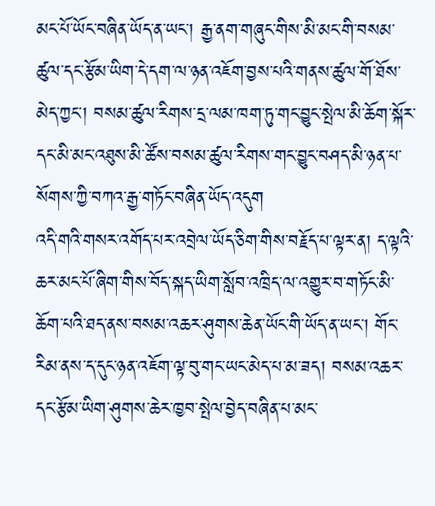མང་པོ་ཡོང་བཞིན་ཡོད་ན་ཡང་། རྒྱ་ནག་གཞུང་གིས་མི་མང་གི་བསམ་ཚུལ་དང་རྩོམ་ཡིག་དེ་དག་ལ་ཉན་འཇོག་བྱས་པའི་གནས་ཚུལ་གོ་ཐོས་མེད་ཀྱང་། བསམ་ཚུལ་རིགས་དྲ་ལམ་ཁག་ཏུ་གང་བྱུང་སྤེལ་མི་ཆོག་སྐོར་དང་མི་མང་འཐུས་མི་ཚོས་བསམ་ཚུལ་རིགས་གང་བྱུང་བཤད་མི་ཉན་པ་སོགས་ཀྱི་བཀའ་རྒྱ་གཏོང་བཞིན་ཡོད་འདུག
འདི་གའི་གསར་འགོད་པར་འབྲེལ་ཡོད་ཅིག་གིས་བརྗོད་པ་ལྟར་ན། ད་ལྟའི་ཆར་མང་པོ་ཞིག་གིས་བོད་སྐད་ཡིག་སློབ་འཁྲིད་ལ་འགྱུར་བ་གཏོང་མི་ཆོག་པའི་ཐད་ནས་བསམ་འཆར་ཤུགས་ཆེན་ཡོང་གི་ཡོད་ན་ཡང་། གོང་རིམ་ནས་ད་དུང་ཉན་འཇོག་ལྟ་བུ་གང་ཡང་མེད་པ་མ་ཟད། བསམ་འཆར་དང་རྩོམ་ཡིག་ཤུགས་ཆེར་ཁྱབ་སྤེལ་བྱེད་བཞིན་པ་མང་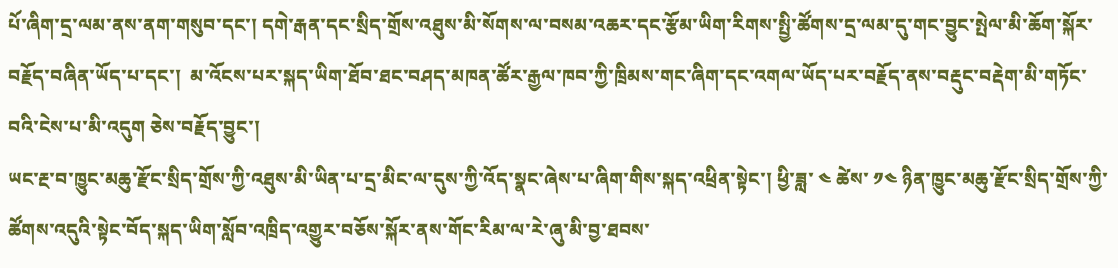པོ་ཞིག་དྲ་ལམ་ནས་ནག་གསུབ་དང་། དགེ་རྒན་དང་སྲིད་གྲོས་འཐུས་མི་སོགས་ལ་བསམ་འཆར་དང་རྩོམ་ཡིག་རིགས་སྤྱི་ཚོགས་དྲ་ལམ་དུ་གང་བྱུང་སྤེལ་མི་ཆོག་སྐོར་བརྗོད་བཞིན་ཡོད་པ་དང་།  མ་འོངས་པར་སྐད་ཡིག་ཐོབ་ཐང་བཤད་མཁན་ཚོར་རྒྱལ་ཁབ་ཀྱི་ཁྲིམས་གང་ཞིག་དང་འགལ་ཡོད་པར་བརྗོད་ནས་བརྡུང་བརྡེག་མི་གཏོང་བའི་ངེས་པ་མི་འདུག ཅེས་བརྗོད་བྱུང་།
ཡང་རྔ་བ་ཁྱུང་མཆུ་རྫོང་སྲིད་གྲོས་ཀྱི་འཐུས་མི་ཡིན་པ་དྲ་མིང་ལ་དུས་ཀྱི་འོད་སྣང་ཞེས་པ་ཞིག་གིས་སྐད་འཕྲིན་སྟེང་། ཕྱི་ཟླ་ ༤ ཚེས་ ༡༤ ཉིན་ཁྱུང་མཆུ་རྫོང་སྲིད་གྲོས་ཀྱི་ཚོགས་འདུའི་སྟེང་བོད་སྐད་ཡིག་སློབ་འཁྲིད་འགྱུར་བཅོས་སྐོར་ནས་གོང་རིམ་ལ་རེ་ཞུ་མི་བྱ་ཐབས་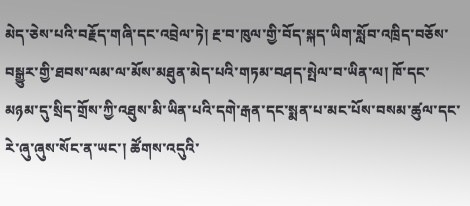མེད་ཅེས་པའི་བརྗོད་གཞི་དང་འབྲེལ་ཏེ། རྔ་བ་ཁུལ་གྱི་བོད་སྐད་ཡིག་སློབ་འཁྲིད་བཅོས་བསྒྱུར་གྱི་ཐབས་ལམ་ལ་མོས་མཐུན་མེད་པའི་གཏམ་བཤད་སྤེལ་བ་ཡིན་ལ། ཁོ་དང་མཉམ་དུ་སྲིད་གྲོས་ཀྱི་འཐུས་མི་ཡིན་པའི་དགེ་རྒན་དང་སྨན་པ་མང་པོས་བསམ་ཚུལ་དང་རེ་ཞུ་ཞུས་སོང་ན་ཡང་། ཚོགས་འདུའི་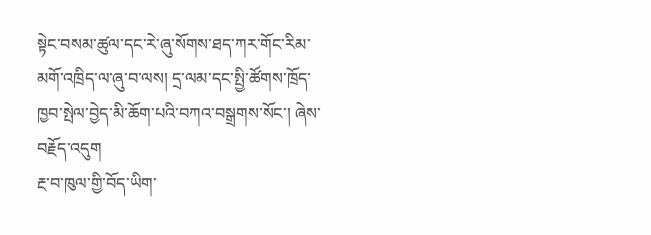སྟེང་བསམ་ཚུལ་དང་རེ་ཞུ་སོགས་ཐད་ཀར་གོང་རིམ་མགོ་འཁྲིད་ལ་ཞུ་བ་ལས། དྲ་ལམ་དང་སྤྱི་ཚོགས་ཁྲོད་ཁྱབ་སྤེལ་བྱེད་མི་ཆོག་པའི་བཀའ་བསྒྲགས་སོང་། ཞེས་བརྗོད་འདུག
རྔ་བ་ཁུལ་གྱི་བོད་ཡིག་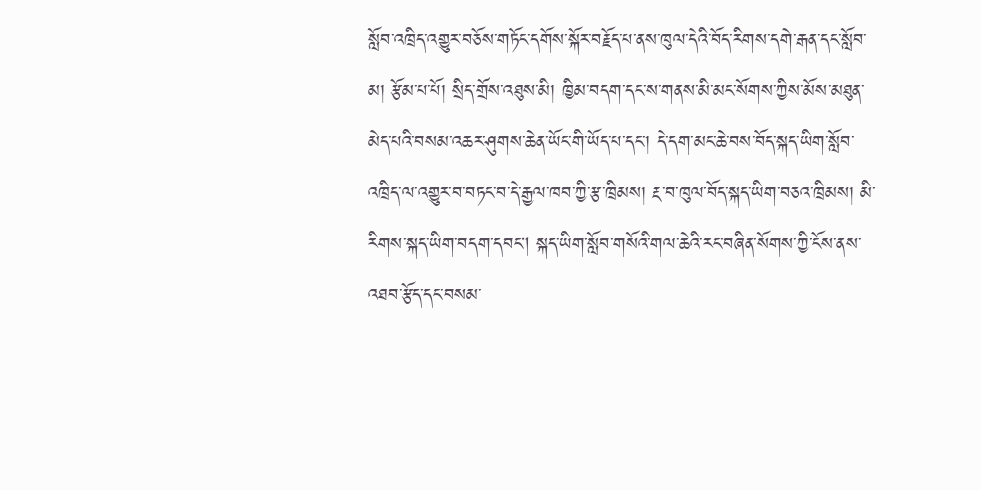སློབ་འཁྲིད་འགྱུར་བཅོས་གཏོང་དགོས་སྐོར་བརྗོད་པ་ནས་ཁུལ་དེའི་བོད་རིགས་དགེ་རྒན་དང་སློབ་མ། རྩོམ་པ་པོ། སྲིད་གྲོས་འཐུས་མི། ཁྱིམ་བདག་དང་ས་གནས་མི་མང་སོགས་ཀྱིས་མོས་མཐུན་མེད་པའི་བསམ་འཆར་ཤུགས་ཆེན་ཡོང་གི་ཡོད་པ་དང་། དེ་དག་མང་ཆེ་བས་བོད་སྐད་ཡིག་སློབ་འཁྲིད་ལ་འགྱུར་བ་བཏང་བ་དེ་རྒྱལ་ཁབ་ཀྱི་རྩ་ཁྲིམས། རྔ་བ་ཁུལ་བོད་སྐད་ཡིག་བཅའ་ཁྲིམས། མི་རིགས་སྐད་ཡིག་བདག་དབང། སྐད་ཡིག་སློབ་གསོའི་གལ་ཆེའི་རང་བཞིན་སོགས་ཀྱི་ངོས་ནས་འཐབ་རྩོད་དང་བསམ་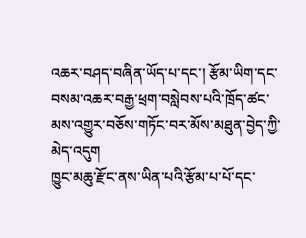འཆར་བཤད་བཞིན་ཡོད་པ་དང་། རྩོམ་ཡིག་དང་བསམ་འཆར་བརྒྱ་ཕྲག་བསླེབས་པའི་ཁྲོད་ཚང་མས་འགྱུར་བཅོས་གཏོང་བར་མོས་མཐུན་བྱེད་ཀྱི་མེད་འདུག
ཁྱུང་མཆུ་རྫོང་ནས་ཡིན་པའི་རྩོམ་པ་པོ་དང་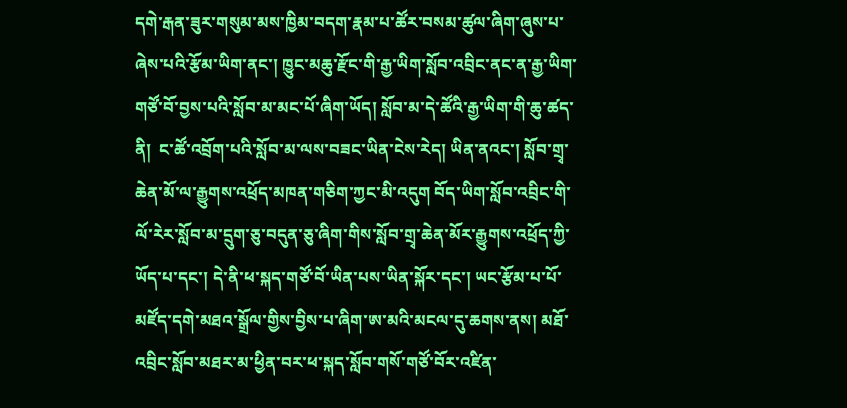དགེ་རྒན་ཟུར་གསུམ་མས་ཁྱིམ་བདག་རྣམ་པ་ཚོར་བསམ་ཚུལ་ཞིག་ཞུས་པ་ཞེས་པའི་རྩོམ་ཡིག་ནང་། ཁྱུང་མཆུ་རྫོང་གི་རྒྱ་ཡིག་སློབ་འབྲིང་ནང་ན་རྒྱ་ཡིག་གཙོ་བོ་བྱས་པའི་སློབ་མ་མང་པོ་ཞིག་ཡོད། སློབ་མ་དེ་ཚོའི་རྒྱ་ཡིག་གི་ཆུ་ཚད་ནི།  ང་ཚོ་འབྲོག་པའི་སློབ་མ་ལས་བཟང་ཡིན་ངེས་རེད། ཡིན་ནའང་། སློབ་གྲྭ་ཆེན་མོ་ལ་རྒྱུགས་འཕྲོད་མཁན་གཅིག་ཀྱང་མི་འདུག བོད་ཡིག་སློབ་འབྲིང་གི་ལོ་རེར་སློབ་མ་དྲུག་ཅུ་བདུན་ཅུ་ཞིག་གིས་སློབ་གྲྭ་ཆེན་མོར་རྒྱུགས་འཕྲོད་ཀྱི་ཡོད་པ་དང་། དེ་ནི་ཕ་སྐད་གཙོ་བོ་ཡིན་པས་ཡིན་སྐོར་དང་། ཡང་རྩོམ་པ་པོ་མཛོད་དགེ་མཐའ་སྒྲོལ་གྱིས་བྱིས་པ་ཞིག་ཨ་མའི་མངལ་དུ་ཆགས་ནས། མཐོ་འབྲིང་སློབ་མཐར་མ་ཕྱིན་བར་ཕ་སྐད་སློབ་གསོ་གཙོ་བོར་འཛིན་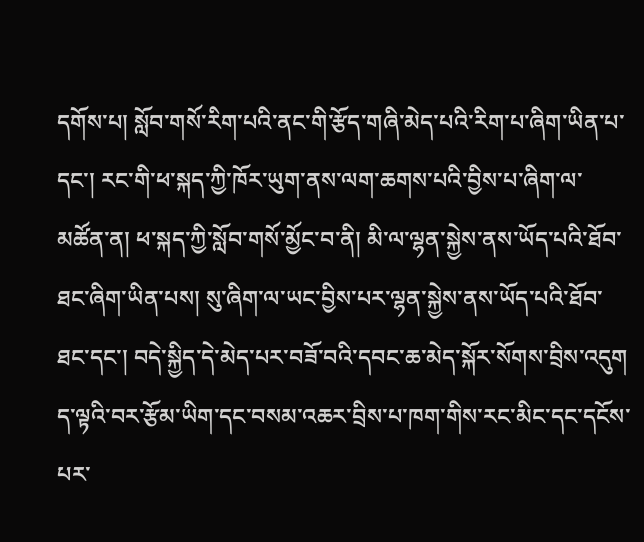དགོས་པ། སློབ་གསོ་རིག་པའི་ནང་གི་རྩོད་གཞི་མེད་པའི་རིག་པ་ཞིག་ཡིན་པ་དང་། རང་གི་ཕ་སྐད་ཀྱི་ཁོར་ཡུག་ནས་ལག་ཆགས་པའི་བྱིས་པ་ཞིག་ལ་མཚོན་ན། ཕ་སྐད་ཀྱི་སློབ་གསོ་མྱོང་བ་ནི། མི་ལ་ལྷན་སྐྱེས་ནས་ཡོད་པའི་ཐོབ་ཐང་ཞིག་ཡིན་པས། སུ་ཞིག་ལ་ཡང་བྱིས་པར་ལྷན་སྐྱེས་ནས་ཡོད་པའི་ཐོབ་ཐང་དང་། བདེ་སྐྱིད་དེ་མེད་པར་བཟོ་བའི་དབང་ཆ་མེད་སྐོར་སོགས་བྲིས་འདུག
ད་ལྟའི་བར་རྩོམ་ཡིག་དང་བསམ་འཆར་བྲིས་པ་ཁག་གིས་རང་མིང་དང་དངོས་པར་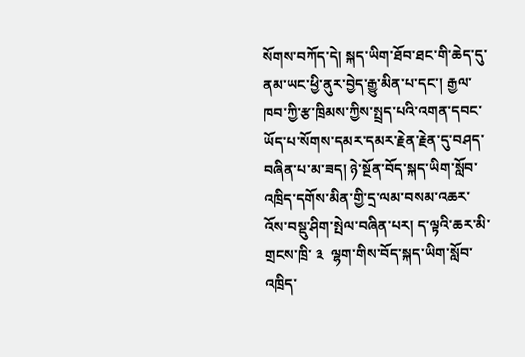སོགས་བཀོད་དེ། སྐད་ཡིག་ཐོབ་ཐང་གི་ཆེད་དུ་ནམ་ཡང་ཕྱི་ནུར་བྱེད་རྒྱུ་མིན་པ་དང་། རྒྱལ་ཁབ་ཀྱི་རྩ་ཁྲིམས་ཀྱིས་སྤྲད་པའི་འགན་དབང་ཡོད་པ་སོགས་དམར་དམར་རྗེན་རྗེན་དུ་བཤད་བཞིན་པ་མ་ཟད། ཉེ་སྔོན་བོད་སྐད་ཡིག་སློབ་འཁྲིད་དགོས་མིན་གྱི་དྲ་ལམ་བསམ་འཆར་འོས་བསྡུ་ཤིག་སྤེལ་བཞིན་པར། ད་ལྟའི་ཆར་མི་གྲངས་ཁྲི་ ༣  ལྷག་གིས་བོད་སྐད་ཡིག་སློབ་འཁྲིད་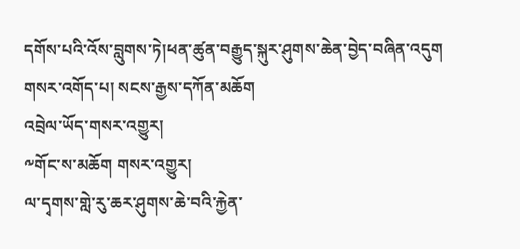དགོས་པའི་འོས་བླུགས་ཏེ།ཕན་ཚུན་བརྒྱུད་སྐུར་ཤུགས་ཆེན་བྱེད་བཞིན་འདུག
གསར་འགོད་པ། སངས་རྒྱས་དཀོན་མཆོག
འབྲེལ་ཡོད་གསར་འགྱུར།
༸གོང་ས་མཆོག གསར་འགྱུར།
ལ་དྭགས་གླེ་རུ་ཆར་ཤུགས་ཆེ་བའི་རྐྱེན་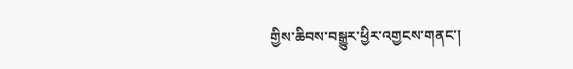གྱིས་ཆིབས་བསྒྱུར་ཕྱིར་འགྱངས་གནང་།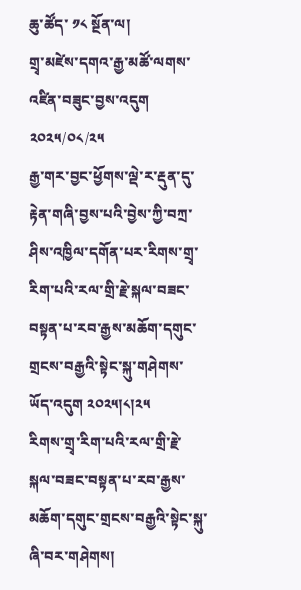ཆུ་ཚོད་ ༡༨ སྔོན་ལ།
གྲྭ་མཛེས་དགའ་རྒྱ་མཚོ་ལགས་འཛིན་བཟུང་བྱས་འདུག
༢༠༢༥/༠༨/༢༥
རྒྱ་གར་བྱང་ཕྱོགས་ལྡེ་ར་རྡུན་དུ་རྟེན་གཞི་བྱས་པའི་བྱེས་ཀྱི་བཀྲ་ཤིས་འཁྱིལ་དགོན་པར་རིགས་གྲྭ་རིག་པའི་རལ་གྲི་རྗེ་སྐལ་བཟང་བསྟན་པ་རབ་རྒྱས་མཆོག་དགུང་གྲངས་བརྒྱའི་སྟེང་སྐུ་གཤེགས་ཡོད་འདུག ༢༠༢༥།༨།༢༥
རིགས་གྲྭ་རིག་པའི་རལ་གྲི་རྗེ་སྐལ་བཟང་བསྟན་པ་རབ་རྒྱས་མཆོག་དགུང་གྲངས་བརྒྱའི་སྟེང་སྐུ་ཞི་བར་གཤེགས།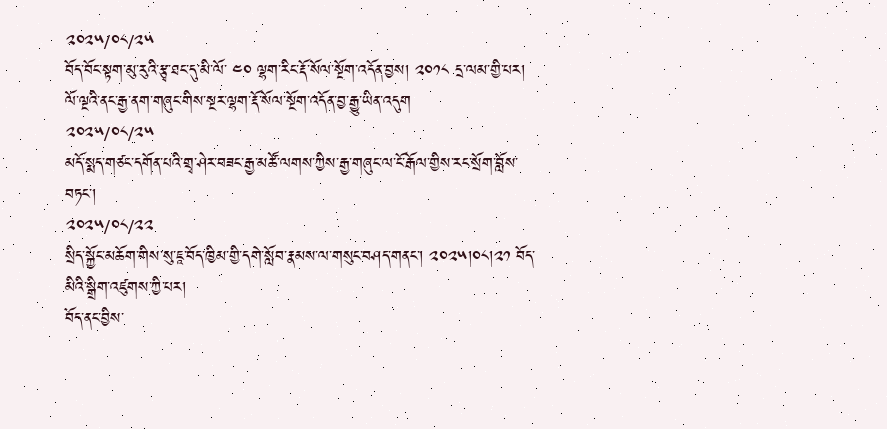༢༠༢༥/༠༨/༢༥
བོད་བོང་སྟག་མུ་རུའི་རྩྭ་ཐང་དུ་མི་ལོ་ ༤༠ ལྷག་རིང་རྡོ་སོལ་སྔོག་འདོན་བྱས། ༢༠༡༨ དྲ་ལམ་གྱི་པར།
ལོ་ལྔའི་ནང་རྒྱ་ནག་གཞུང་གིས་སྔར་ལྷག་རྡོ་སོལ་སྔོག་འདོན་བྱ་རྒྱུ་ཡིན་འདུག
༢༠༢༥/༠༨/༢༥
མདོ་སྨད་གཙང་དགོན་པའི་གྲྭ་ཤེར་བཟང་རྒྱ་མཚོ་ལགས་ཀྱིས་རྒྱ་གཞུང་ལ་ངོ་རྒོལ་གྱིས་རང་སྲོག་བློས་བཏང་།
༢༠༢༥/༠༨/༢༢
སྲིད་སྐྱོང་མཆོག་གིས་སུ་ཇཱ་བོད་ཁྱིམ་གྱི་དགེ་སློབ་རྣམས་ལ་གསུང་བཤད་གནང་། ༢༠༢༥།༠༨།༢༡ བོད་མིའི་སྒྲིག་འཛུགས་ཀྱི་པར།
བོད་ནང་བྱིས་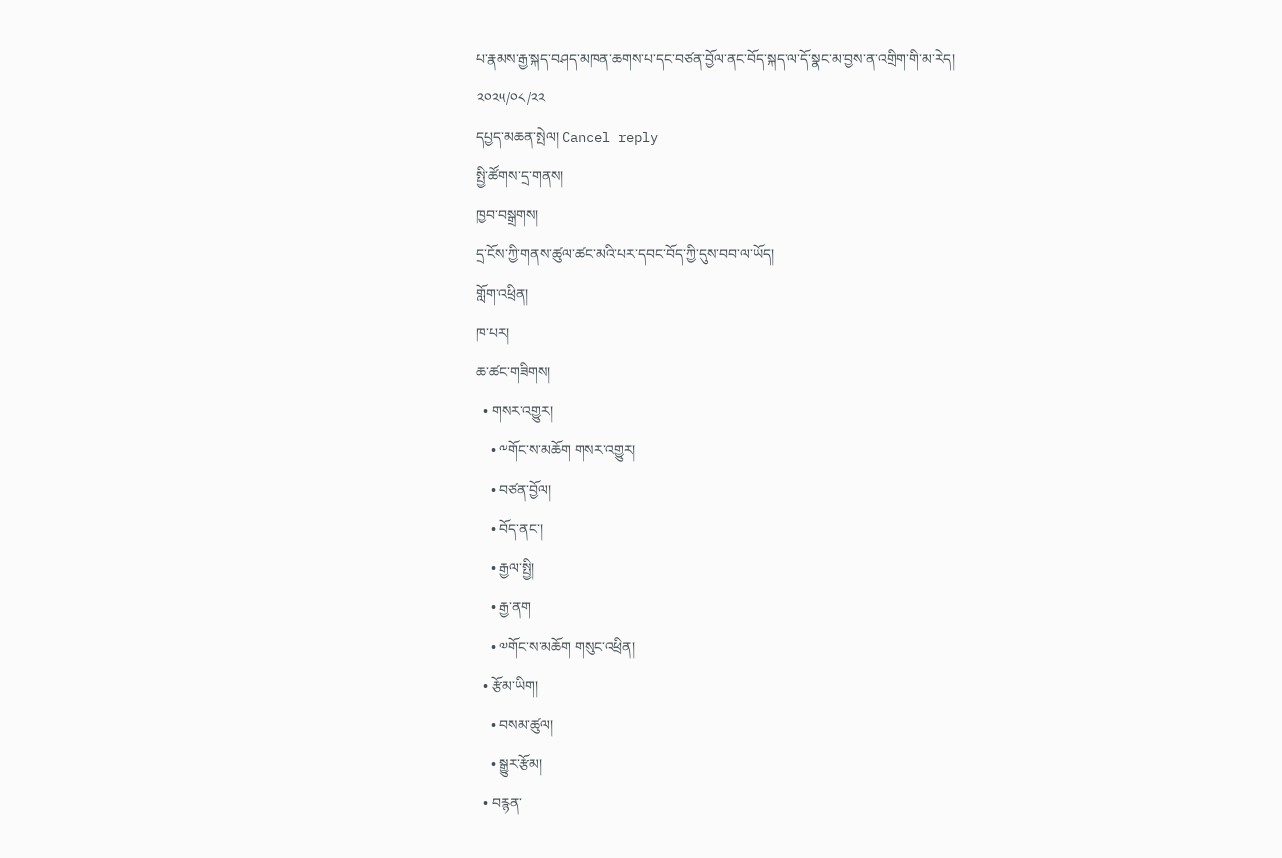པ་རྣམས་རྒྱ་སྐད་བཤད་མཁན་ཆགས་པ་དང་བཙན་བྱོལ་ནང་བོད་སྐད་ལ་དོ་སྣང་མ་བྱས་ན་འགྲིག་གི་མ་རེད།
༢༠༢༥/༠༨/༢༢
དཔྱད་མཆན་སྤེལ། Cancel reply
སྤྱི་ཚོགས་དྲ་གནས།
ཁྱབ་བསྒྲགས།
དྲ་ངོས་ཀྱི་གནས་ཚུལ་ཚང་མའི་པར་དབང་བོད་ཀྱི་དུས་བབ་ལ་ཡོད།
གློག་འཕྲིན།
ཁ་པར།
ཆ་ཚང་གཟིགས།
  • གསར་འགྱུར།
    • ༸གོང་ས་མཆོག གསར་འགྱུར།
    • བཙན་བྱོལ།
    • བོད་ནང་།
    • རྒྱལ་སྤྱི།
    • རྒྱ་ནག
    • ༧གོང་ས་མཆོག གསུང་འཕྲིན།
  • རྩོམ་ཡིག།
    • བསམ་ཚུལ།
    • སྒྱུར་རྩོམ།
  • བརྙན་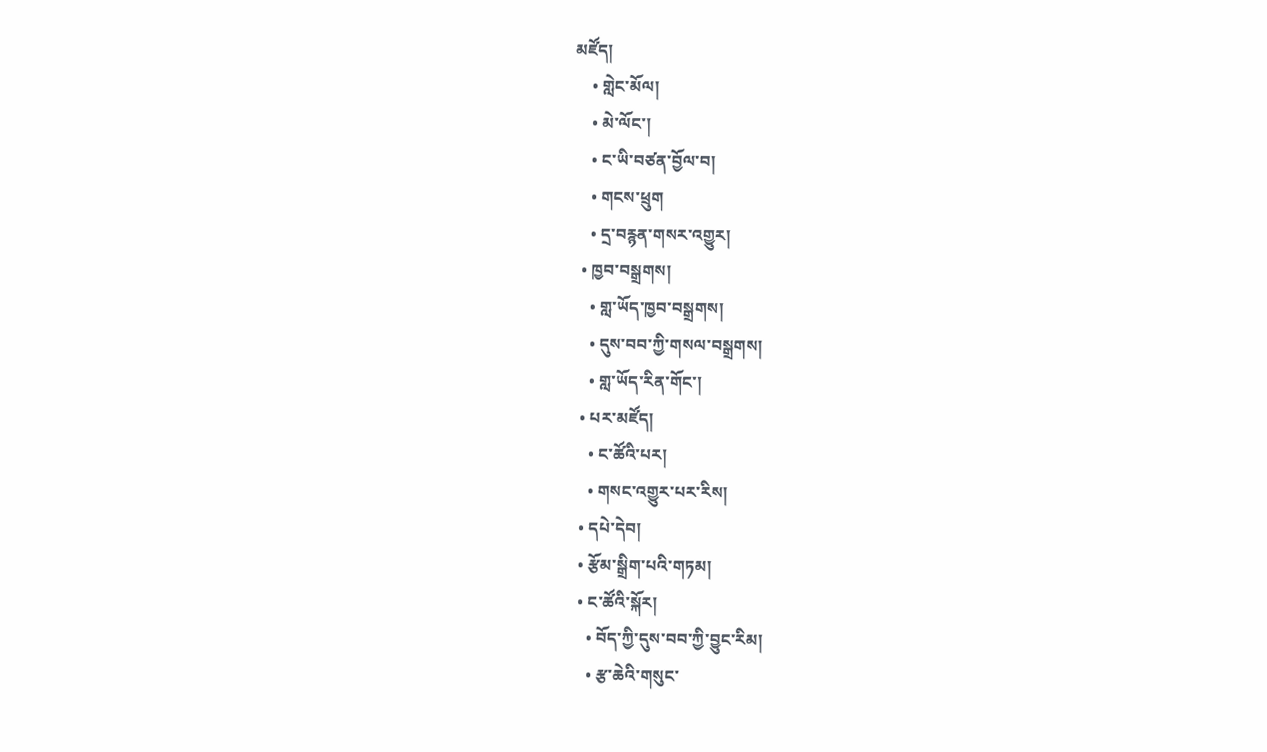མཛོད།
    • གླེང་མོལ།
    • མེ་ལོང་།
    • ང་ཡི་བཙན་བྱོལ་བ།
    • གངས་ཕྲུག
    • དྲ་བརྙན་གསར་འགྱུར།
  • ཁྱབ་བསྒྲགས།
    • གླ་ཡོད་ཁྱབ་བསྒྲགས།
    • དུས་བབ་ཀྱི་གསལ་བསྒྲགས།
    • གླ་ཡོད་རིན་གོང་།
  • པར་མཛོད།
    • ང་ཚོའི་པར།
    • གསང་འགྱུར་པར་རིས།
  • དཔེ་དེབ།
  • རྩོམ་སྒྲིག་པའི་གཏམ།
  • ང་ཚོའི་སྐོར།
    • བོད་ཀྱི་དུས་བབ་ཀྱི་བྱུང་རིམ།
    • རྩ་ཆེའི་གསུང་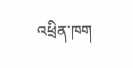འཕྲིན་ཁག